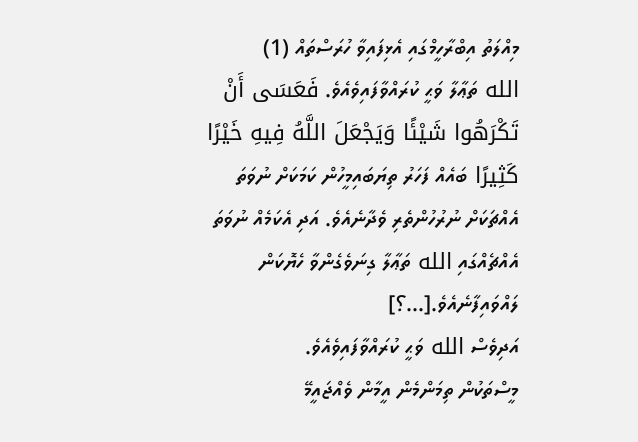މިއްލަތު އިބްރާހީމްގައި އެޅިފައިވާ ހުރަސްތައް (1)
الله ތަޢާލާ ވަޙީ ކުރައްވާފައިވެއެވެ. فَعَسَى أَنْ تَكْرَهُوا شَيْئًا وَيَجْعَلَ اللَّهُ فِيهِ خَيْرًا كَثِيرًا ބައެއް ފަހަރު ތިޔަބައިމީހުން ކަމަކަށް ނުވަތަ އެއްޗަކަށް ނުރުހުންތެރި ވެދާނެއެވެ. އަދި އެކަމެއް ނުވަތަ އެއްޗެއްގައި الله ތަޢާލާ ގިނަވެގެންވާ ހެޔޮކަން ލައްވައިފާނެއެވެ.[...؟]
އަދިވެސް الله ވަޙީ ކުރައްވާފައިވެއެވެ.
މީސްތަކުން ތިމަންމެން އީމާން ވެއްޖައީމޭ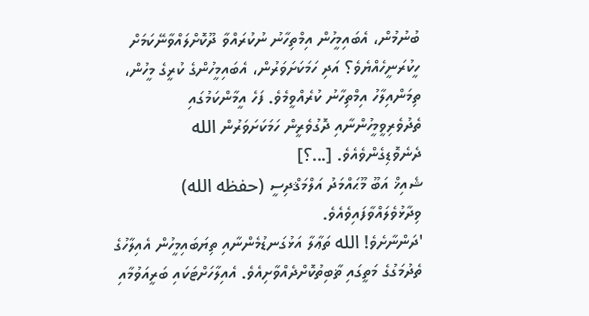ބުނުމުން، އެބައިމީހުން އިމްތިހާނު ނުކުރައްވާ ދޫކޮށްލައްވާނޭކަމަށް ހީކުރަނީހެއްޔެވެ؟ އަދި ހަމަކަށަވަރުން، އެބައިމީހުންގެ ކުރީގެ މީހުން، ތިމަންއިލާހު އިމްތިހާނު ކުރެއްވީމެވެ. ފަހެ އީމާންކަމުގައި ތެދުވެރިވީމީހުންނާއި ދޮގުވެރީން ހަމަކަށަވަރުން الله ދެނެވޮޑިގެންވެއެވެ. [...؟]
ޝެއިޚް އަބޫ މޫޙައްމަދު އަލްމަޤްދިސީ (حفظه الله) ވިދާޅުވެލައްވާފައިވެއެވެ.
'ދަންނާށެވެ! الله ތަޢާލާ އަޅުގަނޑުމެންނާއި ތިޔަބައިމީހުން އެއިލާހުގެ ތެދުމަގުގެ މަތީގައި ޡާބިތުކޮށްދެއްވާށިއެވެ. އެއިލާހަށްޓަކައި ބަރީއަވުމާއި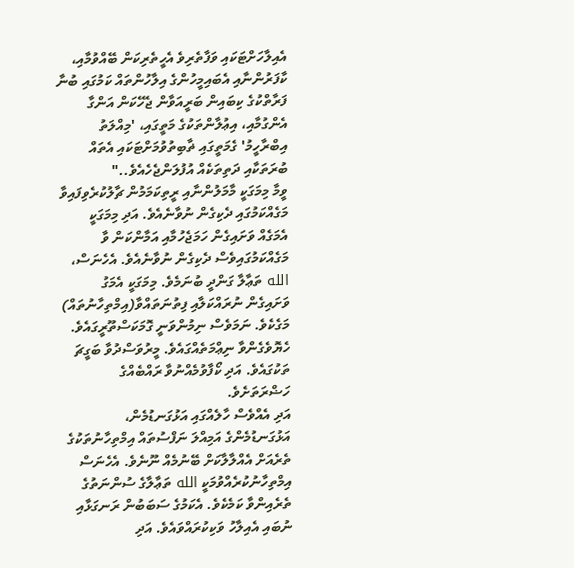އެއިލާހަށްޓަކައި ވަފާތެރިވެ އެހީތެރިކަން ބޭއްވުމާއި، ކާފަރުންނާއި އެބައިމީހުންގެ އިލާހުންތައް ކަމުގައި ބުނާ ފަރާތްކުގެ ކިބައިން ބަރީއަވާން ޖެހޭކަން އަންގާ އެންގުމާއި، އިޢުލާންތަކުގެ މަތީގައި، 'މިއްލަތު އިބްރާހީމު' ގެމަތީގައި ޡާބިތުވުމަށްޓަކައި އެތައް ބުރަތަކާއި ދަތިތަކެއް އުފުލަންޖެހެއެވެ.."
ވީމާ މިމަގަކީ މާމަލުންނާއި ރީތިކަމަމުން ޗާލުކުރެވިފައިވާ މަގެއްކަމުގައި ދެކިގެން ނުވާނެއެވެ. އަދި މިމަގަކީ އެމަގެއް ވަށައިގެން ހަމަޖެހުމާއި އަމާންކަން ވާ މަގެއްކަމުގައިވެސް ދެކިގެން ނުވާނެއެވެ. އެހެނަސް، الله ތަޢާލާ ގަންދީ ބުނަމެވެ. މިމަގަކީ އެމަގު ވަށައިގެން ނުރައްކަލާއި ފިތުނަތައްވާ(އިމްތިހާނުތައް) މަގެކެވެ. ނަމަވެސް ނިމުންވަނީ ގޮމަކަސްތޫރީގައެވެ. ހެޔޮވެގެންވާ ނިޢްމަތެއްގައެވެ. މީރުވަސްދުވާ ބަގީޗަ ތަކުގައެވެ. އަދި ކޯފާވުމެއްނުވާ ރައްބެއްގެ ހަޟްރަތަށެވެ.
އަދި އެއްވެސް ހާލެއްގައި އަޅުގަނޑުމެން، އަޅުގަނޑުމެންގެ އަމިއްލަ ނަފްސުތައް އިމްތިހާނުތަކުގެ ތެރެއަށް އެއްލާލާކަށް ބޭނުމެއް ނޫނެވެ. އެހެނަސް އިމްތިހާނުކުރެއްވުމަކީ الله ތަޢާލާގެ ސުންނަތުގެ ތެރެއިންވާ ކަމެކެވެ. އެކަމުގެ ސަބަބުން ރަނގަޅާއި ނުބައި އެއިލާހު ވަކިކުރައްވައެވެ. އަދި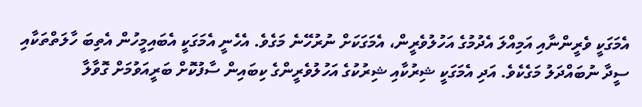އެމަގަކީ ވެރީންނާއި އަމިއްލަ އެދުމުގެ އަހުލުވެރީން، އެމަގަކަށް ނުރުހޭނެ މަގެވެ. އެހެނީ އެމަގަކީ އެބައިމީހުން އެތިބަ ހާލަތްތަކާއި ސީދާ ނުބައްދަލު މަގެކެވެ. އަދި އެމަގަކީ ޝިރުކާއި ޝިރުކުގެ އަހުލުވެރީންގެ ކިބައިން ސާފުކޮށް ބަރީއަވުމަށް ގޮވާލާ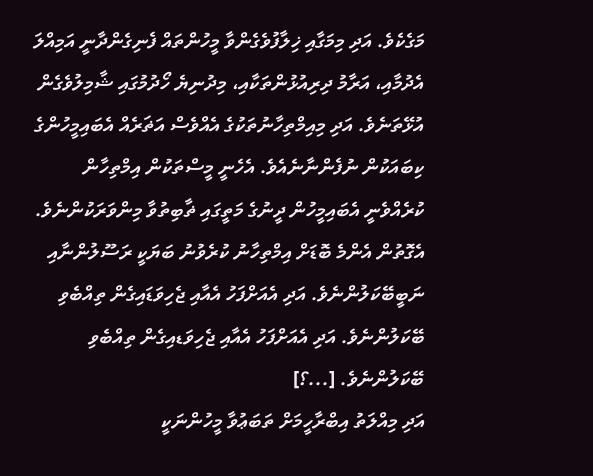މަގެކެވެ. އަދި މިމަގާއި ޚިލާފުވެގެންވާ މީހުންތައް ފެނިގެންދާނީ އަމިއްލަ އެދުމާއި، އަރާމު ދިރިއުޅުންތަކާއި، މިދުނިޔެ ހޯދުމުގައި ޝާމިލުވެގެން އުޅޭތަނެވެ. އަދި މިއިމްތިހާނުތަކުގެ އެއްވެސް އަޡަރެއް އެބައިމީހުންގެ ކިބައަކުން ނުފެންނާނެއެވެ. އެހެނީ މީސްތަކުން އިމްތިހާން ކުރެއްވެނީ އެބައިމީހުން ދީނުގެ މަތީގައި ޡާބިތުވާ މިންވަރަކުންނެވެ. އެގޮތުން އެންމެ ބޮޑަށް އިމްތިހާނު ކުރެވުނު ބަޔަކީ ރަސޫލުންނާއި ނަބީބޭކަލުންނެވެ. އަދި އެއަށްފަހު އެއާއި ޖެހިވަޑައިގެން ތިއްބެވި ބޭކަލުންނެވެ. އަދި އެއަށްފަހު އެއާއި ޖެހިވަޑއިގެން ތިއްބެވި ބޭކަލުންނެވެ. [...؟]
އަދި މިއްލަތު އިބްރާހީމަށް ތަބަޢުވާ މީހުންނަކީ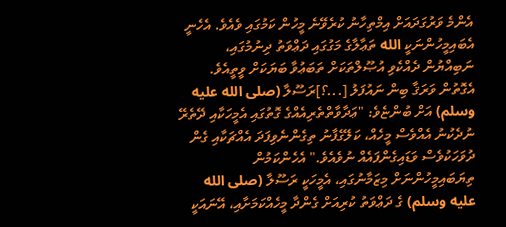އެންމެ ވަރުގަދައަށް އިމްތިހާނު ކުރެވޭނެ މީހުން ކަމުގައި ވެއެވެ. އެހެނީ އެބައިމީހުންނަކީ الله ތަޢާލާގެ މަގުގައި ދަޢްވަތު ދިނުމުގައި، ނަބިއްޔުން ދެއްކެވި އުޞޫލްތަކަށް ތަބަޢުވާ ބަޔަކަށް ވީތީއެވެ. އެގޮތުން ވަރަޤާ ބިން ނައުފަލު [...؟]ރަސޫލާ (صلى الله عليه وسلم) އަށް ބުންޏެވެ: "ޢަދާވާތްތެރިއެއްގެ ގޮތުގައި އެމީހަކާއި ދޭތެރޭ ނުދެކުނު އެއްވެސް މީހެއް، ކަލޭގެފާނު ތިގެންނެވިފަދަ އެއްޗަކާއި ގެން ދުވަހަކުވެސް ވަޑައިގެންފައެއް ނުވެއެވެ." އެހެންކަމުން ތިޔަބައިމީހުންނަށް މިޒަމާނުގައި، އެމީހަކީ ރަސޫލާ (صلى الله عليه وسلم) ގެ ދަޢްވަތު ކުރިއަށް ގެންދާ މީހެއްކަމަށާއި، އޭނައަކީ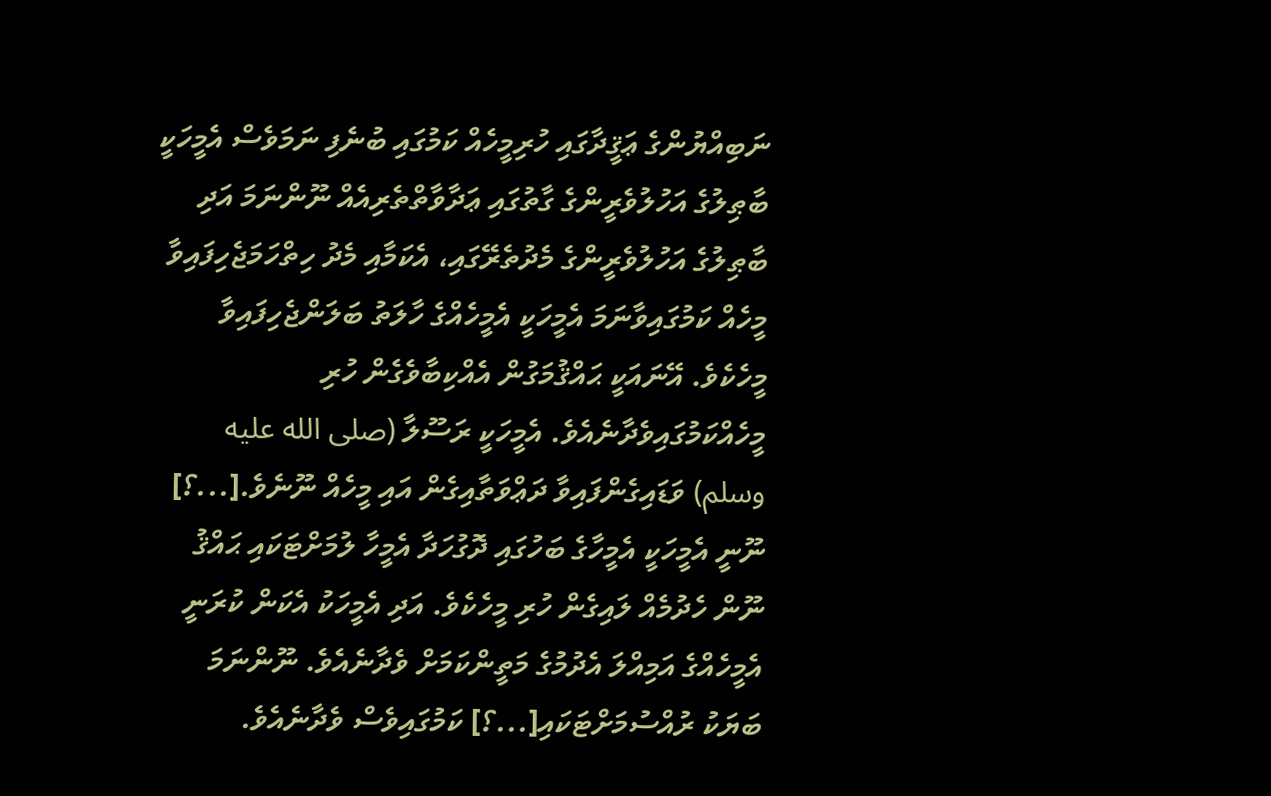ނަބިއްޔުންގެ ޢަޤީދާގައި ހުރިމީހެއް ކަމުގައި ބުނެފި ނަމަވެސް އެމީހަކީ ބާޠިލުގެ އަހުލުވެރީންގެ ގާތުގައި ޢަދާވާތްތެރިއެއް ނޫންނަމަ އަދި ބާޠިލުގެ އަހުލުވެރީންގެ މެދުތެރޭގައި، އެކަމާއި މެދު ހިތްހަމަޖެހިފައިވާ މީހެއް ކަމުގައިވާނަމަ އެމީހަކީ އެމީހެއްގެ ހާލަތު ބަލަންޖެހިފައިވާ މީހެކެވެ. އޭނައަކީ ޙައްޤުމަގުން އެއްކިބާވެގެން ހުރި މީހެއްކަމުގައިވެދާނެއެވެ. އެމީހަކީ ރަސޫލާ (صلى الله عليه وسلم) ވަޑައިގެންފައިވާ ދަޢްވަތާއިގެން އައި މީހެއް ނޫނެވެ.[...؟] ނޫނީ އެމީހަކީ އެމީހާގެ ބަހުގައި ދޮގުހަދާ އެމީހާ ލުމަށްޓަކައި ޙައްޤު ނޫން ހެދުމެއް ލައިގެން ހުރި މީހެކެވެ. އަދި އެމީހަކު އެކަން ކުރަނީ އެމީހެއްގެ އަމިއްލަ އެދުމުގެ މަތީންކަމަށް ވެދާނެއެވެ. ނޫންނަމަ ބަޔަކު ރުއްސުމަށްޓަކައި[...؟] ކަމުގައިވެސް ވެދާނެއެވެ.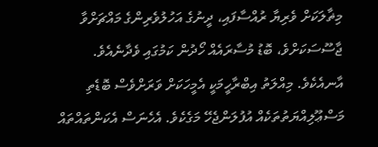މިޡާލަކަށް ވެރިޔާ ރުއްސާފައި، ދީނުގެ އަހުލުވެރިންގެ މައްޗަށްވާ ޖާސޫސަކަށްވެ، ބޮޑު މުސާރައެއް ހޯދުން ކަމުގައި ވެދާނެއެވެ.
އާނއެކެވެ. މިއްލަތު އިބްރާހީމަކީ އެމީހަކަށް ވަރަށްވެސް ބޮޑެތި މަސްޢޫލިއްޔަތުތަކެއް އުފުލަންޖެހޭ މަގެކެވެ. އެހެނަސް އެކަންތައްތައް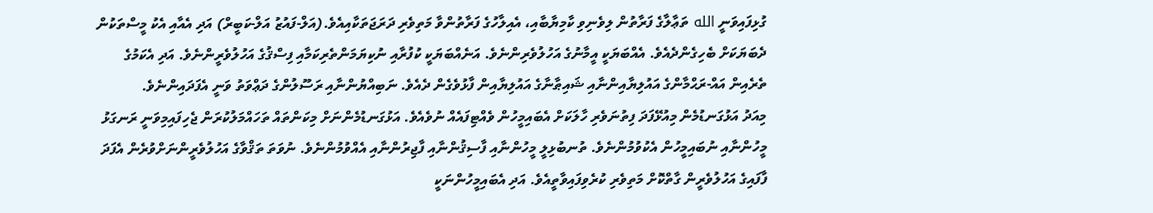ގުޅިފައިވަނީ الله ތަޢާލާގެ ފަރާތުން ލިވެނިވި ކާމިޔާބާއި، އެއިލާހުގެ ފަރާތުންވާ މަތިވެރި ދަރަޖަތަކާއިއެވެ.(އަލް-ފައުޒު އަލް-ކަބީރް) އަދި އެއާއި އެކު މީސްތަކުން ދެބަޔަކަށް ބެހިގެންދެއެވެ. އެއްބަޔަކީ އީމާނުގެ އަހުލުވެރިންނެވެ. އަނެއްބަޔަކީ ކުފުރާއި ނުކިޔަމަންތެރިކަމާއި ފިސްޤުގެ އަހުލުވެރީންނެވެ. އަދި އެކަމުގެ ތެރެއިން އައް-ރަޙްމާންގެ އައުލިޔާއިންނާއި ޝައިޠާނާގެ އައުލިޔާއިން ފާޅުވެގެން ދެއެވެ. ނަބިއްޔުންނާއި ރަސޫލުންގެ ދަޢްވަތު ވަނީ އެފަދައިންނެވެ.
މިއަދު އަޅުގަނޑުމެން މިއުޅޭފަދަ ފިތުނަވެރި ހާލަކަށް އެބައިމީހުން ވެއްޓިފައެއް ނުވެއެވެ. އަޅުގަނޑުމެންނަށް މިކަންތައް ތަހައްމަލުކުރަން ޖެހިފައިމިވަނީ ރަނގަޅު މީހުންނާއި ނުބައިމީހުން އެކުވުމުންނެވެ. ތުނބުޅިލީ މީހުންނާއި ފާސިޤުންނާއި ފާޖިރުންނާއި އެއްވުމުންނެވެ. ނުވަތަ ތަޤްވާގެ އަހުލުވެރީންނަށްވުރެން އެފަދަ ފާފައިގެ އަހުލުވެރީން ގާތްކޮށް މަތިވެރި ކުރެވިފައިވާތީއެވެ. އަދި އެބައިމީހުންނަކީ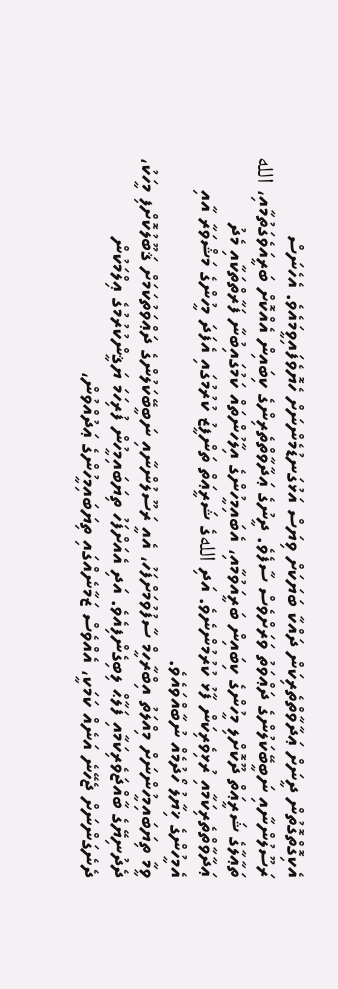އެކިގޮތްގޮތުން ދީނަށް ޢަދާވާތްތެރިކަން ދައްކާ ބަޔަކަށް ވިޔަސް އަޅުގަނޑުމެންނަށް ހެޔޮވެފައިވީމައެވެ. އެހެނަސް ރަސޫލުންނާއި ނަބީބޭކަލުންގެ ދަޢްވަތު ވަރަށްވެސް ސާފެވެ. ދީނުގެ ޢަދާވާތްތެރިންގެ ކިބައިން އެއްކޮށް ބަރީއަވެގަތުމާއި، الله ތަޢާލާގެ ޝަރީޢަތް ދޫކޮށްލި މީހުންގެ ކިބައިން ބަރީއަވުމާއި، އެބައިމީހުންގެ އިލާހުންތައް ކަމުގައިބުނާ ފަރާތްތަކާއި މެދު ޢަދާވާތްތެރިކަމާއި ރުޅިވެރިކަން ފާޅު ކުރުމުންނެވެ. އަދި اللهގެ ޝަރީޢަތް ތަންފީޒު ކުރުމުގައި އެފަދަ މީހުންގެ މަޝްވަރާ އާއި އެމީހުންގެ ޚިޔާލު ހޯދުމެއް ނުބާއްވައެވެ.
ވީމާ ތިޔަބައިމީހުންނަށް މިއްލަތު އިބްރާހީމް ސާފުވުމަށްފަހު، އެއީ ރަސޫލުންނާއި ނަބީބޭކަލުންގެ ދަޢްވަތުކަމަށް ޤަބޫލުކޮށްފި މީހަކު، ދެދުނިޔޭގެ ބާއްޖަވެރިކަމާއި ފަލާޙް ލިބިގެންފިއެވެ. އަދި އެއަށްފަހު ތިޔަބައިމީހުން ފުރިހަމަ ޔަޤީންކުރުމުގެ ޢިލްމަކުން ދެނެގަންނަށް ޖެހޭނެ އަނެއް ކަމަކީ، އެއްވެސް ޒަމާނެއްގައި ތިޔަބައިމީހުންގެ ޢަދުއްވުން،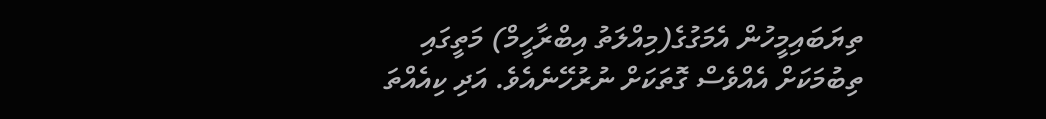ތިޔަބައިމީހުން އެމަގުގެ(މިއްލަތު އިބްރާހީމް) މަތީގައި ތިބުމަކަށް އެއްވެސް ގޮތަކަށް ނުރުހޭނެއެވެ. އަދި ކިއެއްތަ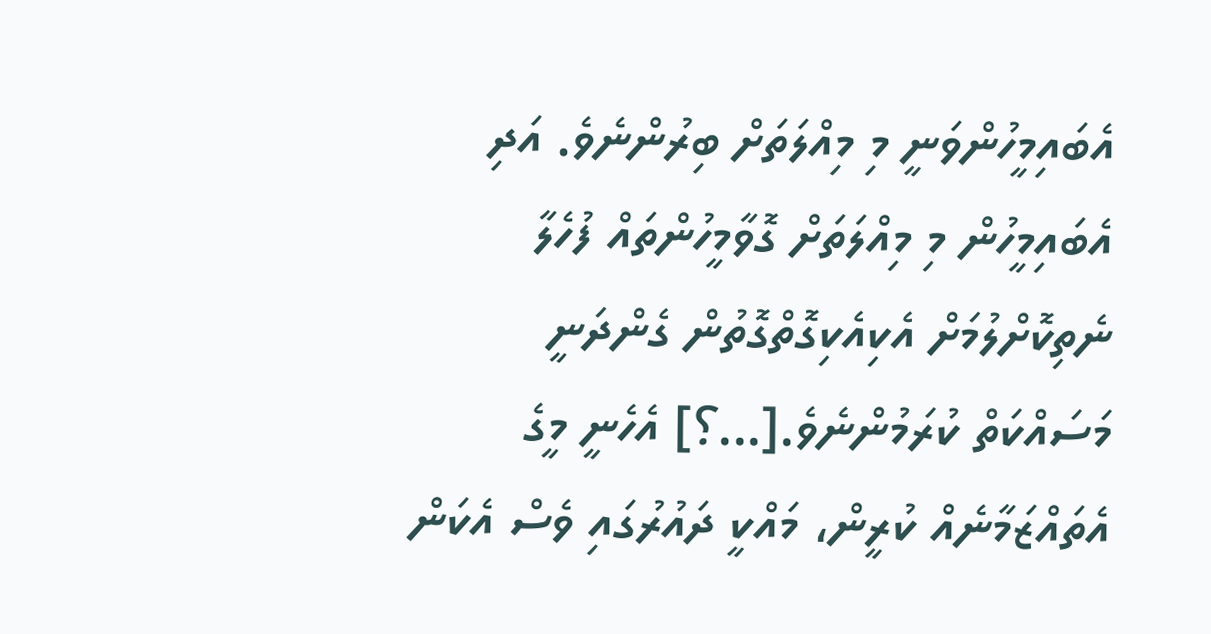އެބައިމީހުންވަނީ މި މިއްލަތަށް ބިރުންނެވެ. އަދި އެބައިމީހުން މި މިއްލަތަށް ގޮވާމީހުންތައް ފުހެލާ ނެތިކޮށްލުމަށް އެކިއެކިގޮތްގޮތުން ގެންދަނީ މަސައްކަތް ކުރަމުންނެވެ.[...؟] އެހެނީ މީގެ އެތައްޒަމާނެއް ކުރީން، މައްކީ ދައުރުގައި ވެސް އެކަން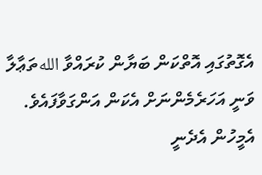އެގޮތުގައި އޮތްކަން ބަޔާން ކުރައްވާ اللهތަޢާލާ ވަނީ އަހަރެމެންނަށް އެކަން އަންގަވާފައެވެ.
އެމީހުން އެދެނީ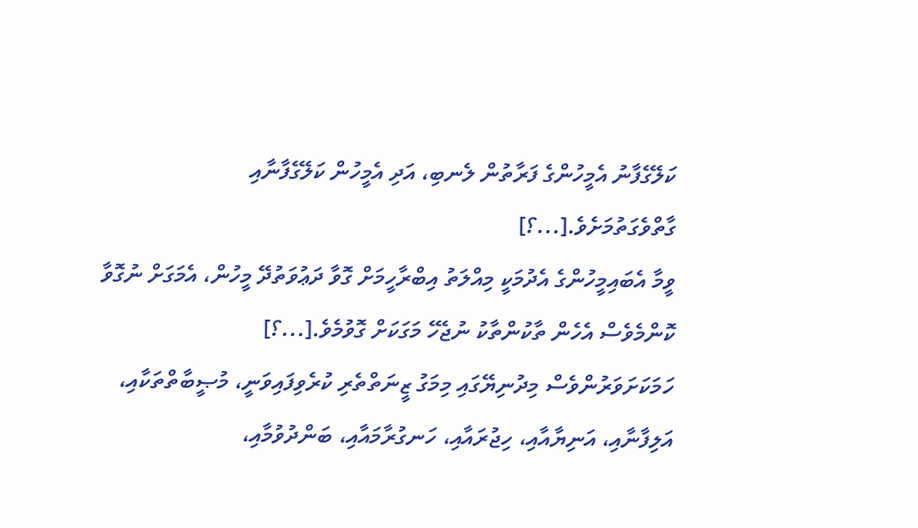ކަލޭގެފާނު އެމީހުންގެ ފަރާތުން ލެނބި، އަދި އެމީހުން ކަލޭގެފާނާއި ގާތްވެގަތުމަށެވެ.[...؟]
ވީމާ އެބައިމީހުންގެ އެދުމަކީ މިއްލަތު އިބްރާހީމަށް ގޮވާ ދަޢުވަތުދޭ މީހުން، އެމަގަށް ނުގޮވާ ކޮންމެވެސް އެހެން ތާކުންތާކު ނުޖެހޭ މަގަކަށް ގޮވުމެވެ.[...؟]
ހަމަކަށަވަރުންވެސް މިދުނިޔޭގައި މިމަގު ޒީނަތްތެރި ކުރެވިފައިވަނީ، މުޞީބާތްތަކާއި، އަލިފާނާއި، އަނިޔާއާއި، ހިޖުރައާއި، ހަނގުރާމައާއި، ބަންދުވުމާއި،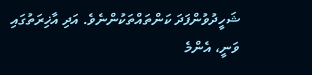ޝަހީދުވުންފަދަ ކަންތައްތަކުންނެވެ. އަދި އާޚިރަތުގައި ވަނީ، އެންމެ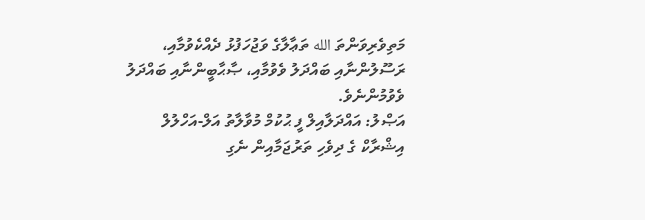މަތިވެރިވަންތަ الله ތަޢާލާގެ ވަޖުހަފުޅު ދެއްކެވުމާއި، ރަސޫލުންނާއި ބައްދަލު ވެވުމާއި، ޞާޙާބީންނާއި ބައްދަލު ވެވުމުންނެވެ.
އަޞްލު: އައްދަލާއިލް ފީ ޙުކުމް މުވާލާތު އަލް-އަހްލުލް އިޝްރާކް ގެ ދިވެހި ތަރުޖަމާއިން ނެގި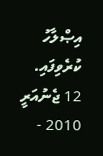އިޞްލާހު ކުރެވިފައި.
12 ޖެނުއަރީ 2010 -